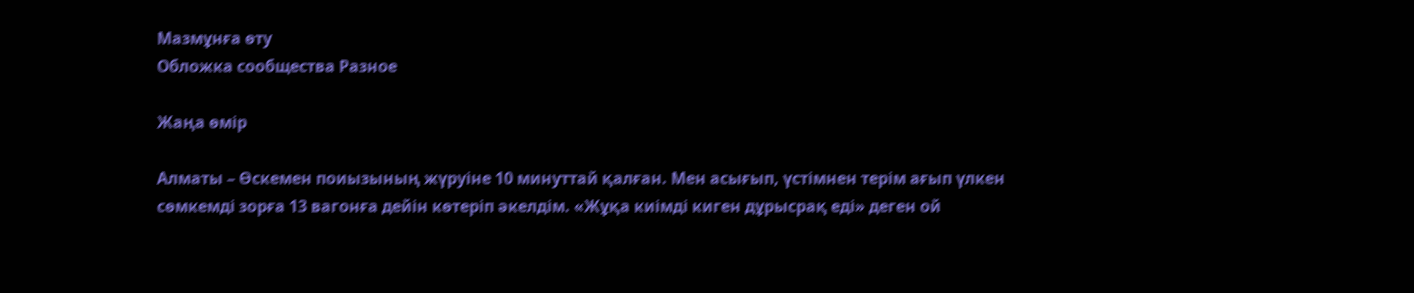Мазмұнға өту
Обложка сообщества Разное

Жаңа өмір

Алматы – Өскемен поиызының жүруіне 10 минуттай қалған. Мен асығып, үстімнен терім ағып үлкен сөмкемді зорға 13 вагонға дейін көтеріп әкелдім. «Жұқа киімді киген дұрысрақ еді» деген ой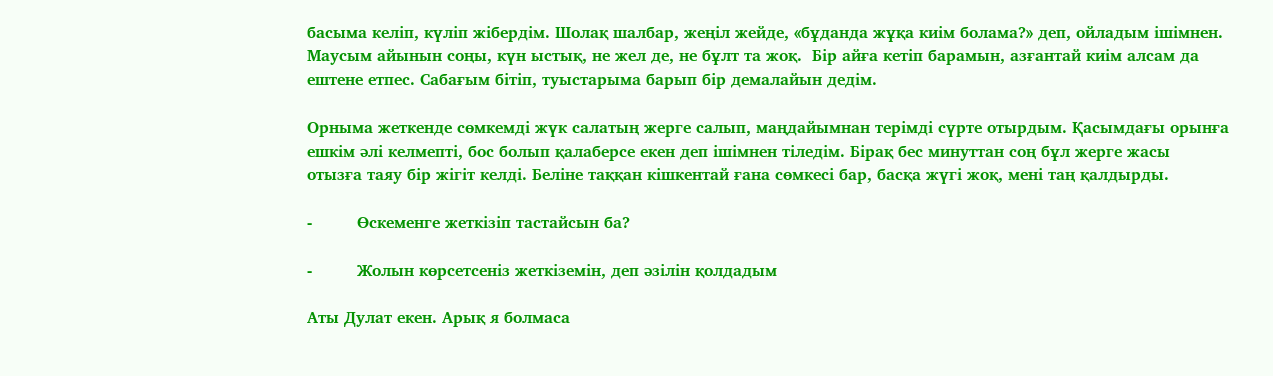басыма келіп, күліп жібердім. Шолақ шалбар, жеңіл жейде, «бұданда жұқа киім болама?» деп, ойладым ішімнен.  Маусым айынын соңы, күн ыстық, не жел де, не бұлт та жоқ.  Бір айға кетіп барамын, азғантай киім алсам да ештене етпес. Сабағым бітіп, туыстарыма барып бір демалайын дедім.

Орныма жеткенде сөмкемді жүк салатың жерге салып, маңдайымнан терімді сүрте отырдым. Қасымдағы орынға ешкім әлі келмепті, бос болып қалаберсе екен деп ішімнен тіледім. Бірақ бес минуттан соң бұл жерге жасы отызға таяу бір жігіт келді. Беліне таққан кішкентай ғана сөмкесі бар, басқа жүгі жоқ, мені таң қалдырды.

-         Өскеменге жеткізіп тастайсын ба?

-         Жолын көрсетсеніз жеткіземін, деп әзілін қолдадым

Аты Дулат екен. Арық я болмаса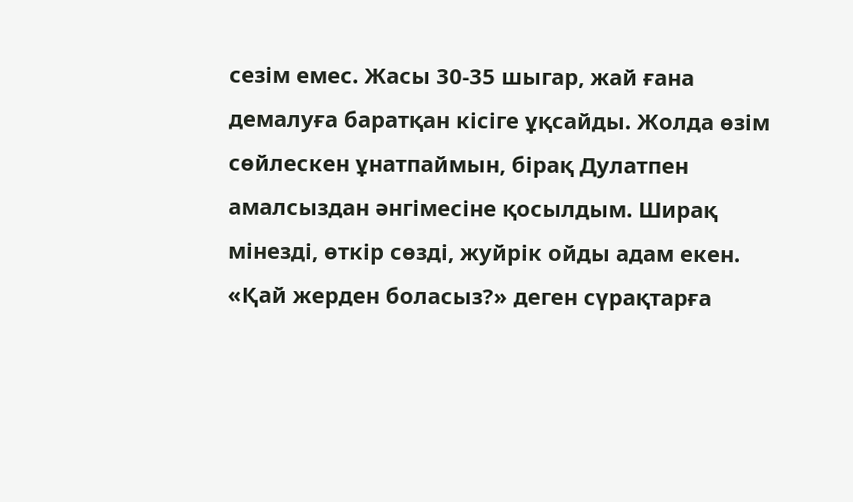сезім емес. Жасы 30-35 шыгар, жай ғана демалуға баратқан кісіге ұқсайды. Жолда өзім сөйлескен ұнатпаймын, бірақ Дулатпен амалсыздан әнгімесіне қосылдым. Ширақ мінезді, өткір сөзді, жуйрік ойды адам екен. «Қай жерден боласыз?» деген сүрақтарға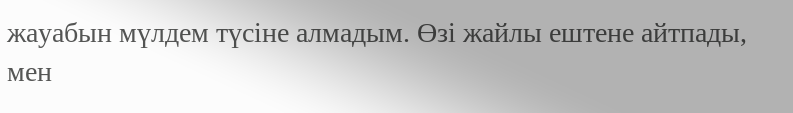жауабын мүлдем түсіне алмадым. Өзі жайлы ештене айтпады, мен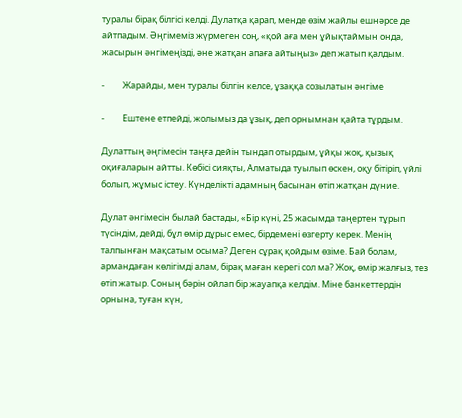туралы бірақ білгісі келді. Дулатқа қарап, менде өзім жайлы ешнәрсе де айтпадым. Әңгімеміз жүрмеген соң, «қой аға мен ұйықтаймын онда, жасырын әнгімеңізді, әне жатқан апаға айтыңыз» деп жатып қалдым.

-         Жарайды, мен туралы білгін келсе, ұзаққа созылатын әнгіме

-         Ештене етпейді, жолымыз да ұзық, деп орнымнан қайта тұрдым.

Дулаттың әңгімесін таңға дейін тындап отырдым, ұйқы жоқ, қызық оқиғаларын айтты. Көбісі сияқты, Алматыда туылып өскен, оқу бітіріп, үйлі болып, жұмыс істеу. Күнделікті адамның басынан өтіп жатқан дүние.

Дулат әнгімесін былай бастады, «Бір күні, 25 жасымда таңертен тұрып түсіндім, дейді, бұл өмір дұрыс емес, бірдемені өзгерту керек. Менің талпынған мақсатым осыма? Деген сұрақ қойдым өзіме. Бай болам, армандаған көлігімді алам, бірақ маған керегі сол ма? Жоқ, өмір жалғыз, тез өтіп жатыр. Соның бәрін ойлап бір жауапқа келдім. Міне банкеттердін орнына, туған күн,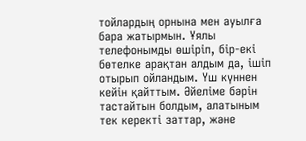тойлардың орнына мен ауылға бара жатырмын. Ұялы телефонымды өшіріп, бір-екі бөтелке арақтан алдым да, ішіп отырып ойландым. Үш күннен кейін қайттым. Әйеліме бәрін тастайтын болдым, алатыным тек керекті заттар, және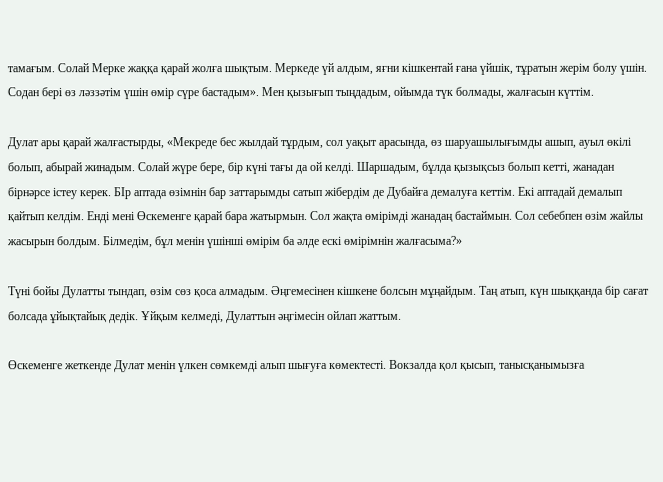тамағым. Солай Мерке жаққа қарай жолға шықтым. Меркеде үй алдым, яғни кішкентай ғана үйшік, тұратын жерім болу үшін. Содан бері өз ләззәтім үшін өмір сүре бастадым». Мен қызығып тыңдадым, ойымда түк болмады, жалғасын күттім.

Дулат ары қарай жалғастырды, «Мекреде бес жылдай тұрдым, сол уақыт арасында, өз шаруашылығымды ашып, ауыл өкілі болып, абырай жинадым. Солай жүре бере, бір күні тағы да ой келді. Шаршадым, бұлда қызықсыз болып кетті, жанадан бірнәрсе істеу керек. БІр аптада өзімнін бар заттарымды сатып жібердім де Дубайға демалуға кеттім. Екі аптадай демалып қайтып келдім. Енді мені Өскеменге қарай бара жатырмын. Сол жақта өмірімді жанадаң бастаймын. Сол себебпен өзім жайлы жасырын болдым. Білмедім, бұл менін үшінші өмірім ба әлде ескі өмірімнін жалғасыма?»

Түні бойы Дулатты тындап, өзім сөз қоса алмадым. Әңгемесінен кішкене болсын мұңайдым. Таң атып, күн шыққанда бір сағат болсада ұйықтайық дедік. Ұйқым келмеді, Дулаттын әңгімесін ойлап жаттым.

Өскеменге жеткенде Дулат менін үлкен сөмкемді алып шығуға көмектесті. Вокзалда қол қысып, танысқанымызға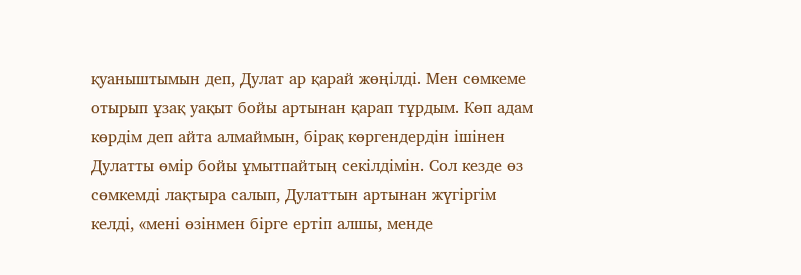қуаныштымын деп, Дулат ар қарай жөңілді. Мен сөмкеме отырып ұзақ уақыт бойы артынан қарап тұрдым. Көп адам көрдім деп айта алмаймын, бірақ көргендердін ішінен Дулатты өмір бойы ұмытпайтың секілдімін. Сол кезде өз сөмкемді лақтыра салып, Дулаттын артынан жүгіргім келді, «мені өзінмен бірге ертіп алшы, менде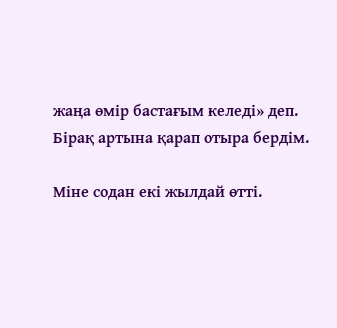жаңа өмір бастағым келеді» деп. Бірақ артына қарап отыра бердім.

Міне содан екі жылдай өтті.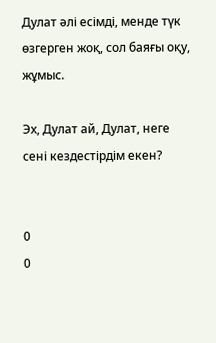Дулат әлі есімді, менде түк өзгерген жоқ, сол баяғы оқу, жұмыс.

Эх, Дулат ай, Дулат, неге сені кездестірдім екен?


0
0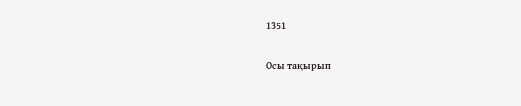1351

Осы тақырып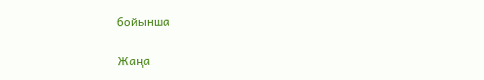бойынша

Жаңа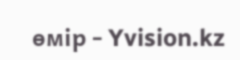өмір - Yvision.kz